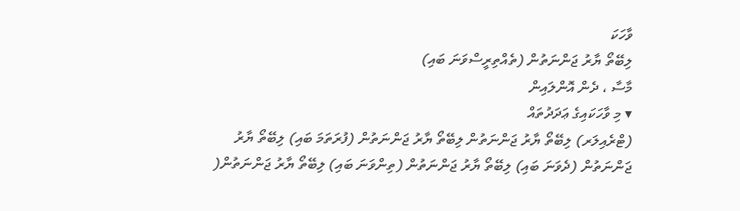ވާހަކަ
ލިބޭތޯ ޔާރު ޖަންނަތުން (ތެއްތިރީސްވަނަ ބައި)
މާސާ ، ދެން އޮންލައިން
▾ މި ވާހަކައިގެ ޢަދަދުތައް
(ޓްރެއިލަރ) ލިބޭތޯ ޔާރު ޖަންނަތުން ލިބޭތޯ ޔާރު ޖަންނަތުން (ފުރަތަމަ ބައި) ލިބޭތޯ ޔާރު ޖަންނަތުން (ދެވަނަ ބައި) ލިބޭތޯ ޔާރު ޖަންނަތުން (ތިންވަނަ ބައި) ލިބޭތޯ ޔާރު ޖަންނަތުން(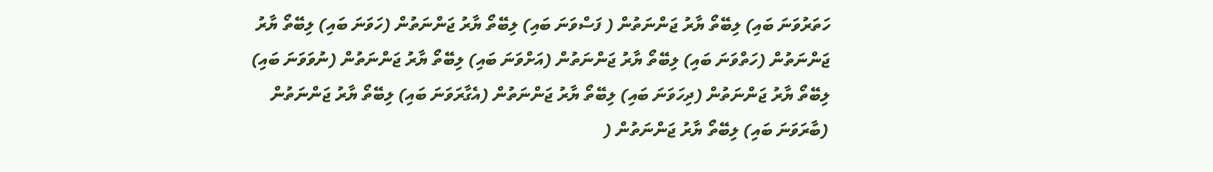ހަތަރުވަނަ ބައި) ލިބޭތޯ ޔާރު ޖަންނަތުން ( ފަސްވަނަ ބައި) ލިބޭތޯ ޔާރު ޖަންނަތުން (ހަވަނަ ބައި) ލިބޭތޯ ޔާރު ޖަންނަތުން (ހަތްވަނަ ބައި) ލިބޭތޯ ޔާރު ޖަންނަތުން (އަށްވަނަ ބައި) ލިބޭތޯ ޔާރު ޖަންނަތުން (ނުވަވަނަ ބައި) ލިބޭތޯ ޔާރު ޖަންނަތުން (ދިހަވަނަ ބައި) ލިބޭތޯ ޔާރު ޖަންނަތުން (އެގާރަވަނަ ބައި) ލިބޭތޯ ޔާރު ޖަންނަތުން (ބާރަވަނަ ބައި) ލިބޭތޯ ޔާރު ޖަންނަތުން (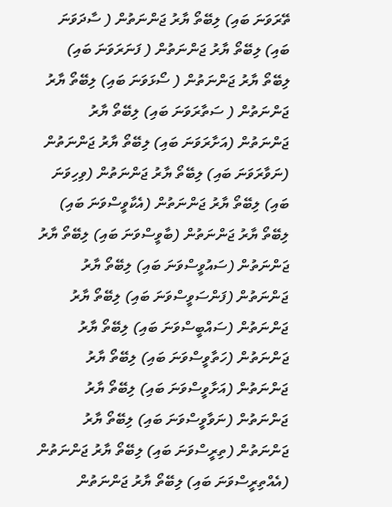ތޭރަވަނަ ބައި) ލިބޭތޯ ޔާރު ޖަންނަތުން ( ސާދަވަނަ ބައި) ލިބޭތޯ ޔާރު ޖަންނަތުން ( ފަނަރަވަނަ ބައި) ލިބޭތޯ ޔާރު ޖަންނަތުން ( ސޯޅަވަނަ ބައި) ލިބޭތޯ ޔާރު ޖަންނަތުން ( ސަތާރަވަނަ ބައި) ލިބޭތޯ ޔާރު ޖަންނަތުން (އަށާރަވަނަ ބައި) ލިބޭތޯ ޔާރު ޖަންނަތުން (ނަވާރަވަނަ ބައި) ލިބޭތޯ ޔާރު ޖަންނަތުން (ވިހިވަނަ ބައި) ލިބޭތޯ ޔާރު ޖަންނަތުން (އެކާވީސްވަނަ ބައި) ލިބޭތޯ ޔާރު ޖަންނަތުން (ބާވީސްވަނަ ބައި) ލިބޭތޯ ޔާރު ޖަންނަތުން (ސައުވީސްވަނަ ބައި) ލިބޭތޯ ޔާރު ޖަންނަތުން (ފަންސަވީސްވަނަ ބައި) ލިބޭތޯ ޔާރު ޖަންނަތުން (ސައްބީސްވަނަ ބައި) ލިބޭތޯ ޔާރު ޖަންނަތުން (ހަތާވީސްވަނަ ބައި) ލިބޭތޯ ޔާރު ޖަންނަތުން (އަށާވީސްވަނަ ބައި) ލިބޭތޯ ޔާރު ޖަންނަތުން (ނަވާވީސްވަނަ ބައި) ލިބޭތޯ ޔާރު ޖަންނަތުން (ތިރީސްވަނަ ބައި) ލިބޭތޯ ޔާރު ޖަންނަތުން (އެއްތިރީސްވަނަ ބައި) ލިބޭތޯ ޔާރު ޖަންނަތުން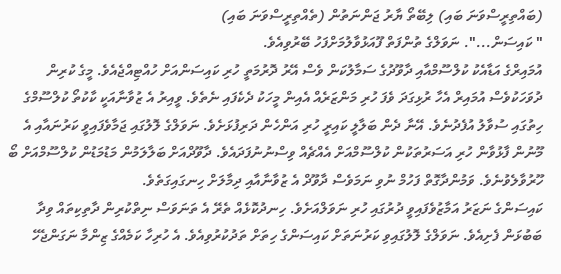(ބައްތިރީސްވަނަ ބައި) ލިބޭތޯ ޔާރު ޖަންނަތުން (ތެއްތިރީސްވަނަ ބައި)
" ކައިސަން...". ނަވަލްގެ ތުންފަތް ފޫއަޅުވާލުމަށްފަހު ބޭރުވިއެވެ.
އުމައިރްގެ އަޑާއެކު ކުލްސޫމްއާއި ދާވޫދުގެ ސަމާލުކަން ވެސް އޭރު ދޮރުމަތީ ހުރި ކައިސަންއަށް ހުއްޓިއްޖެއެވެ. މީގެ ކުރިން ދުވަހަކުވެސް އުމައިރް އެހާ ރުޅިގަދަ ވެފަ ހުރި މަންޒަރެއް އެއިން މީހަކު ދެކެފައި ނެތެވެ. ވީއިރު އެ ޒުވާނާއަކީ ކާކުތޯ ކުލްސޫމްގެ ހިތުގައި ސުވާލު އުފެދުނެވެ. އޭނާ ދެން ބަލާލީ ކައިރީ ހުރި އަންހެން ދަރިފުޅަށެވެ. ނަވަލްގެ ލޮލުގައި ޖަމާވެފައިވީ ކަރުނައާއި އެ މޫނުން ފާޅުވާން ހުރި އަސަރުތަކުން ކުލްސޫމްއަށް އެއްޗެއް ވިސްނުނުފަދައެވެ. ދާވޫދްއަށް ބަލާލަމުން މަޑުމަޑުން ކުލްސޫމްއަށް ބޯ ހޫރުވާލެވުނެވެ. ވަމުންދާގޮތް ފަހުމް ނުވި ނަމަވެސް ދާވޫދް އެ ޒުވާނާއާއި ދިމާލަށް ހިނގައިގަތެވެ.
ކައިސަންގެ ނަޒަރު އަމާޒުވެފައިވީ ދުރުގައި ހުރި ނަވަލްއަށެވެ. ހިނދުކޮޅެއް ތެރޭ އެ ތަނަވަސް ނިތްކުރިން ދާތިކިތައް ވިދާ ބަބުޅަން ފެށިއެވެ. ނަވަލްގެ ލޮލުގައިވި ކަރުނަތަށް ކައިސަންގެ ހިތަށް ތަދުކުރުވިއެވެ. އެ ހުރިހާ ކަމެއްގެ ޒިންމާ ނަގަންޖެހޭ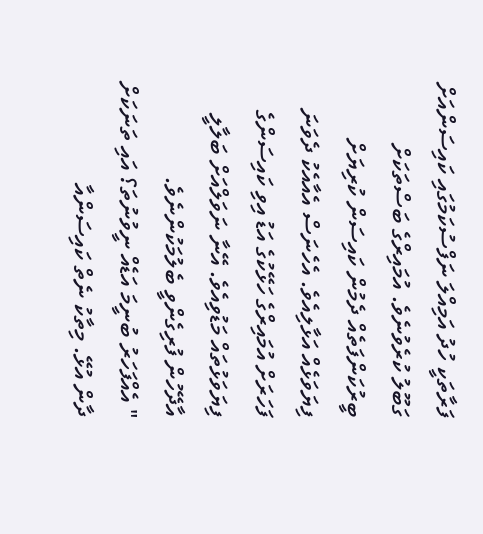ފަރާތަކީ ހުދު އަމިއްލަ ނަފްސުކަމުގައި ކައިސަންއަށް ގަބޫލު ކުރެވުނެވެ. އުމައިރްގެ ބަސްތަކަށް ބީރުކަންފަތެއް ދެމުން ކައިސަން ކުރިޔަށް ފިޔަވަޅެއް އަޅާލިއެވެ. އެހެނަސް އެއާއެކު ދެވަނަ ފަހަރަށް އުމައިރްގެ ހަޅޭކުގެ އަޑު އިވި ކައިސަންގެ ފިޔަވަޅުތައް މަޑުވިއެވެ. އޭނާ ނަވަލްއަށް ބަލާލީ އާދޭހުން ފުރިގެންވީ ބެލުމަކުންނެވެ.
" އެއްފަހަރު ބުނީމަ އަޑެއް ނީވުނުތަ؟ އައި ތަނަކަށް ދާން އުޅޭ. މިތާކު ނެތް ކައިސަންއާ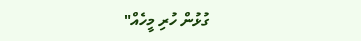ގުޅުން ހުރި މީހެއް"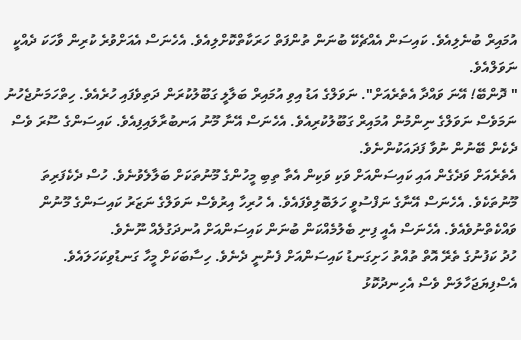އުމައިރް ބުނެލިއެވެ. ކައިސަން އެއްޗެކޭ ބުނަން ތުންފަތް ހަރަކާތްކޮށްލިއެވެ. އެހެނަސް އެއަށްވުރެ ކުރިން ވާހަކަ ދެއްކީ ނަވަލްއެވެ.
" ދޮންބޭ! އޭނަ ވައްދާ އެތެރެއަށް". ނަވަލްގެ އަޑު އިވި އުމައިރް ބަލާލީ ގަބޫލުކުރަން ދަތިވެފައި ހުރެއެވެ. ހިތްހަމަނުޖެހުނު ނަމަވެސް ނަވަލްގެ ނިންމުން އުމައިރް ގަބޫލުކުރިއެވެ. އެހެނަސް އޭނާ މޫނު އަނބުރާލައިފިއެވެ. ކައިސަންގެ ސޫރަ ވެސް ދެކެން ބޭނުން ނުވާ ފަދައަކުންނެވެ.
އެތެރެއަށް ވަދެގެން އައި ކައިސަންއަށް ވަކި ވަކިން އެތާ ތިބި މީހުންގެ މޫނުތަކަށް ބަލާލެވުނެވެ. ހުސް ދެކެފަރިތަ މޫނުތަކެވެ. އެހެނަސް އޭނާގެ ނަފްސުވީ ހަލަބޮލިވެފައެވެ. އެ ހުރިހާ އިރުވެސް ނަވަލްގެ ނަޒަރު ކައިސަންގެ މޫނުން ވައްކެތްނުވެއެވެ. އެހެނަސް އެއީ ފިނި ބެލުމެއްކަން ބުނަން ކައިސަންއަށް އުނދަގުލެއް ނޫނެވެ.
ހުދު ކަފުނުގެ ތެރޭ އޮތް ތުއްތު ހަށިގަނޑު ކައިސަންއަށް ފެނުނީ ދެނެވެ. ހިސާބަކަށް މީހާ ގަނޑުވިކަހަލައެވެ. އެސްފިޔަޖަހާލަން ވެސް އެހިނދުކޮޅު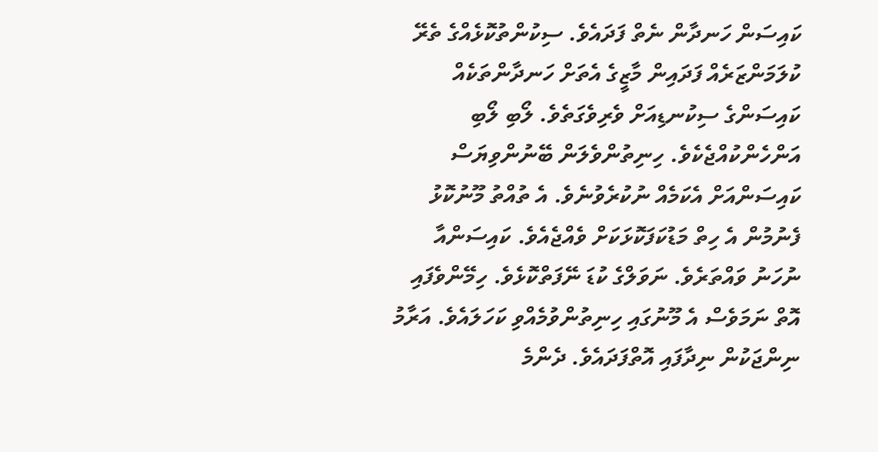ކައިސަން ހަނދާން ނެތް ފަދައެވެ. ސިކުންތުކޮޅެއްގެ ތެރޭ ކުލަމަންޒަރެއް ފަދައިން މާޒީގެ އެތަށް ހަނދާންތަކެއް ކައިސަންގެ ސިކުނޑިއަށް ވެރިވެގަތެވެ. ލޯބި ލޯބި އަންހެންކުއްޖެކެވެ. ހިނިތުންވެލަން ބޭނުންވިޔަސް ކައިސަންއަށް އެކަމެއް ނުކުރެވުނެވެ. އެ ތުއްތު މޫނުކޮޅު ފެނުމުން އެ ހިތް މަޑުކަފަކޮޅަކަށް ވެއްޖެއެވެ. ކައިސަންއާ ނުހަނު ވައްތަރެވެ. ނަވަލްގެ ކުޑަ ނޭފަތްކޮޅެވެ. ހިމޭންވެފައި އޮތް ނަމަވެސް އެ މޫނުގައި ހިނިތުންވުމެއްވި ކަހަލައެވެ. އަރާމު ނިންޖަކުން ނިދާފައި އޮތްފަދައެވެ. ދެންމެ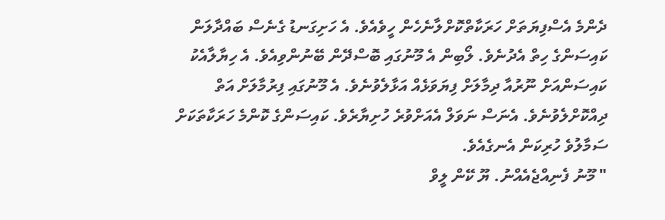ދެންމެ އެސްފިޔަތަށް ހަރަކާތްކޮށްލާނެހެން ހީވެއެވެ. އެ ހަށިގަނޑު ގެނެސް ބައްދާލަން ކައިސަންގެ ހިތް އެދުނެވެ. ލޯބިން އެ މޫނުގައި ބޮސްދޭން ބޭނުންވިއެވެ. އެ ހިޔާލާއެކު ކައިސަންއަށް ނޫރުއާ ދިމާލަށް ފިޔަވަޅެއް އަޅާލެވުނެވެ. އެ މޫނުގައި ފިރުމާލަށް އަތް ދިއްކޮށްލެވުނެވެ. އެނަސް ނަވަލް އެއަށްވުރެ ހުށިޔާރެވެ. ކައިސަންގެ ކޮންމެ ހަރަކާތަކަށް ސަމާލުވެ ހުރިކަން އެނގެއެވެ.
" މޫނު ފެނިއްޖެއެއްނު. ޔޫ ކޭން ލީވް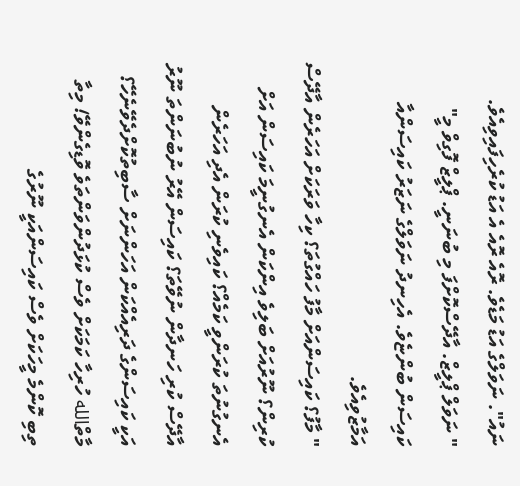ނައު". ނަވަލްގެ އަޑު މަޑެވެ. ރޮއެ ރޮއެ އެ އަޑު ކުރެހިފައިވިއެވެ.
" ނަވަލް ޕްލީޒް. އާދޭސްކޮށްފަ މި ބުނަނީ. ޕްލީޒް ފޮގިވް މީ" ކައިސަން ބުންޏެވެ. އެހިނދު ނަވަލްގެ ނަޒަރު ކައިސަންއާ އަމާޒުވިއެވެ.
" މާފު؟ ކައިސަންއަށް މާފު ހައްގުތަ؟ ކިހާ ވަރަކަށް އަހަރެން އާދޭސް ކުރިން؟ ނޫރުއަށް ބަލިވެ އިންކަން އެނގުނީމަ ކައިސަން އަށް އެނގުނުތަ ކުރަންވީ ކަމެއް؟ ކައިވެނި ކުރަން އެދި އަހަރެން އާދޭސް ކުރި ހަނދާން ނުވޭތަ؟ ކައިސަން އޭރު ނުބުނަންތަ ނޫރު އަކީ ކައިސަންގެ ދަރިއެއްކަން އަހަންނަށް ސާބިތުކޮށްދެވޭނެހޭ؟ މާތްالله ހުރިހާ ކަމަކަށް ވެސް ކުޅަދުންވަންތަވެ ވޮޑިގެންވޭ! މިތާ ތިބި ކޮންމެ މީހަކަށް ވެސް ކައިސަންއަކީ ނޫރުގެ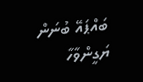ބައްޕައޭ ބުނަން ޔަގީންވާހާ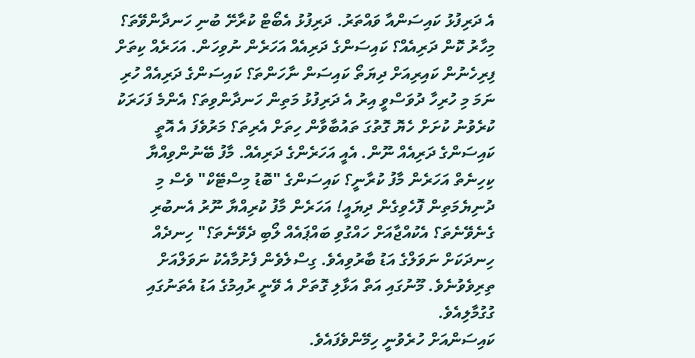އެ ދަރިފުޅު ކައިސަންއާ ވައްތަރު. ދަރިފުޅު އެބޯޓް ކުރާށޭ ބުނި ހަނދާންވޭތަ؟ މިހާރު ކޮން ދަރިއެއް؟ ކައިސަންގެ ދަރިއެއް އަހަރެން ނުވިހަން. އަހަރެއް ކިތަށް ފިރިހެނުން ކައިރިއަށް ދިޔަތޯ ކައިސަން ނާހަންތަ؟ ކައިސަންގެ ދަރިއެއް ހުރި ނަމަ މި ހުރިހާ ދުވަސްވީ އިރު އެ ދަރިފުޅު މަތިން ހަނދާންވިތަ؟ އެންމެ ފަހަރަކު ކުރެވުނު ކުށަށް ހެޔޮ ގޮތުގަ ތައުބާވާން ހިތަށް އެރިތަ؟ މަރުވެފަ އެ އޮތީ ކައިސަންގެ ދަރިއެއް ނޫން. އެއީ އަހަރެންގެ ދަރިއެއް. މާފު ބޭނުންވިއްޔާ ކިހިނެތް އަހަރެން މާފު ކުރާނީ؟ ކައިސަންގެ "ބޮޑު މިސްޓޭކް" ވެސް މި ދުނިޔެމަތިން ފޮހެވިގެން ދިޔައީ! އަހަރެން މާފު ކުރިއްޔާ ނޫރު އެނބުރި ގެނެވޭނެތަ؟ އެކުއްޖާއަށް ހައްގުވި ބައްޕައެއް ލޯބި ދެވޭނެތަ؟" ހިނދެއް ހިނދަކަށް ނަވަލްގެ އަޑު ބާރުވިއެވެ. ގިސްލެވެން ފެށުމާއެކު ނަވަލްއަށް ތިރިވެވުނެވެ. މޫނުގައި އަތް އަޅާލި ގޮތަށް އެ ވޭނީ ރުއިމުގެ އަޑު އެތަނުގައި ގުގުމާލިއެވެ.
ކައިސަންއަށް ހުރެވުނީ ހިމޭންވެފައެވެ.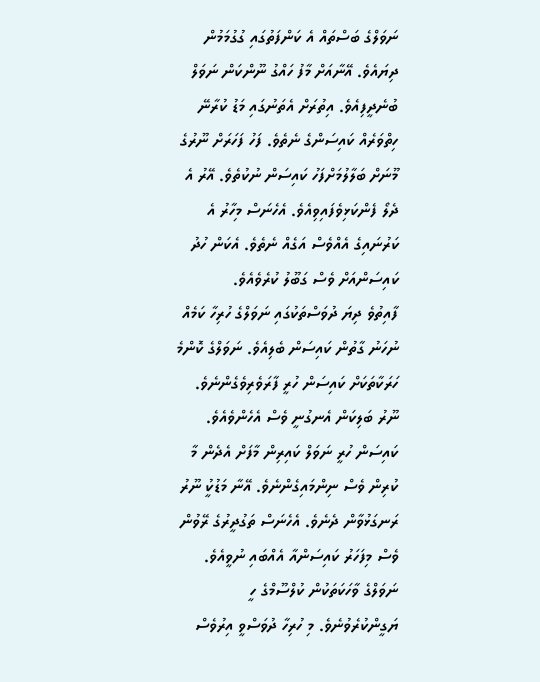ނަވަލްގެ ބަސްތައް އެ ކަންފަތުގައި ގުގުމަމުން ދިޔައެވެ. އޭނާއަށް މާފު ހައްގު ނޫންކަން ނަވަލް ބުނެދީފިއެވެ. އިތުރަށް އެތަނުގައި މަޑު ކުރާނޭ ހިތްވަރެއް ކައިސަންގެ ނެތެވެ. ފަހު ފަހަރަށް ނޫރުގެ މޫނަށް ބަލާލުމަށްފަހު ކައިސަން ނުކުތެވެ. އޭރު އެ ދެލޯ ފެންކަޅިވެފައިވިއެވެ. އެހެނަސް މިހާރު އެ ކަރުނައިގެ އެއްވެސް އަގެއް ނެތެވެ. އެކަން ހުދު ކައިސަންއަށް ވެސް ގަބޫލު ކުރެވެއެވެ.
ފާއިތުވެ ދިޔަ ދުވަސްތަކުގައި ނަވަލްގެ ހުރިހާ ކަމެއް ނުހަނު ގާތުން ކައިސަން ބެލިއެވެ. ނަވަލްގެ ކޮންމެ ހަރަކާތަކަށް ކައިސަން ހުރީ ފާރަވެރިވެގެންނެވެ. ނޫރު ބަލިކަން އެނގުނީ ވެސް އެހެންވެއެވެ. ކައިސަން ހުރީ ނަވަލް ކައިރިން މާފަށް އެދެން މާ ކުރިން ވެސް ނިންމައިގެންނެވެ. އޭނާ މަޑުކުީ ނޫރު ރަނގަޅުވާން ދެނެވެ. އެހެނަސް ތަގުދީރުގެ ރޭވުން ވެސް މިފަހަރު ކައިސަންއާ އެއްބައި ނުވީއެވެ.
ނަވަލްގެ ވާހަކަތަކުން ކުލްސޫމްގެ ހީ ޔަގީންކުރެވުނެވެ. މި ހުރިހާ ދުވަސްވީ އިރުވެސް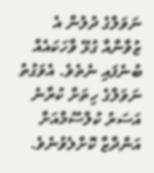ނަވަލްގެ ދުލުން އެ ޒުވާނާއާ ގުޅޭ ވާހަކައެއް ބުނެފައި ނެތެވެ. އެވަގުތު ނަވަލްގެ ހިތަށް ކުރާނެ އަސަރު ކުލްސޫމްއަށް އަންދާޒާ ކޮށްލެވުނެވެ.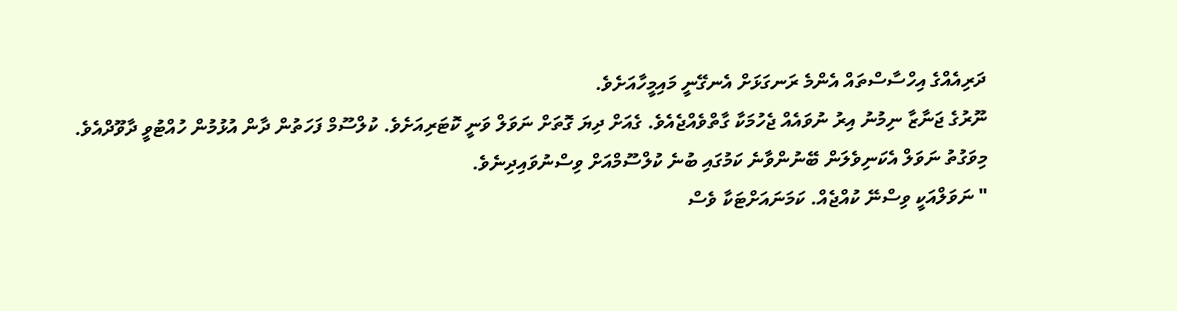ދަރިއެއްގެ އިހްސާސްތައް އެންމެ ރަނގަޅަށް އެނގޭނީ މައިމީހާއަށެވެ.
ނޫރުގެ ޖަނާޒާ ނިމުނު އިރު ނުވައެއް ޖެހުމަކާ ގާތްވެއްޖެއެވެ. ގެއަށް ދިޔަ ގޮތަށް ނަވަލް ވަނީ ކޮޓަރިއަށެވެ. ކުލްސޫމް ފަހަތުން ދާން އުޅުމުން ހުއްޓުވީ ދާވޫދްއެވެ. މިވަގުތު ނަވަލް އެކަނިވެލަން ބޭނުންވާނެ ކަމުގައި ބުނެ ކުލްސޫމްއަށް ވިސްނުވައިދިނެވެ.
" ނަވަލްއަކީ ވިސްނޭ ކުއްޖެއް. ކަމަނައަށްޓަކާ ވެސް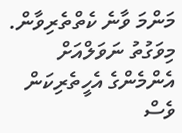މަންމަ ވާނެ ކެތްތެރިވާން. މިވަގުތު ނަވަލްއަށް އެންމެންގެ އެހީތެރިކަން ވެސް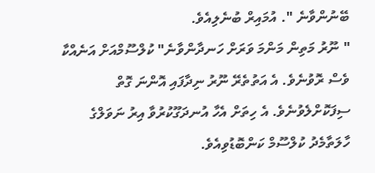ބޭނުންވާނެ ". އުމައިރް ބުނެލިއެވެ.
" ނޫރު މަތިން މަންމަ ވަރަށް ހަނދާންވާނެ" ކުލްސޫމްއަށް އަނެއްކާ ވެސް ރޮވުނެވެ. އެ އަތުތެރޭ ނޫރު ނިދާފައި އޮންނަ ގޮތް ސިފަކޮށްލެވުނެވެ. އެ ހިތަށް އެހާ އުނދަގޫކުރުވާ އިރު ނަވަލްގެ ހާލަތާމެދު ކުލްސޫމް ކަންބޮޑުވިއެވެ.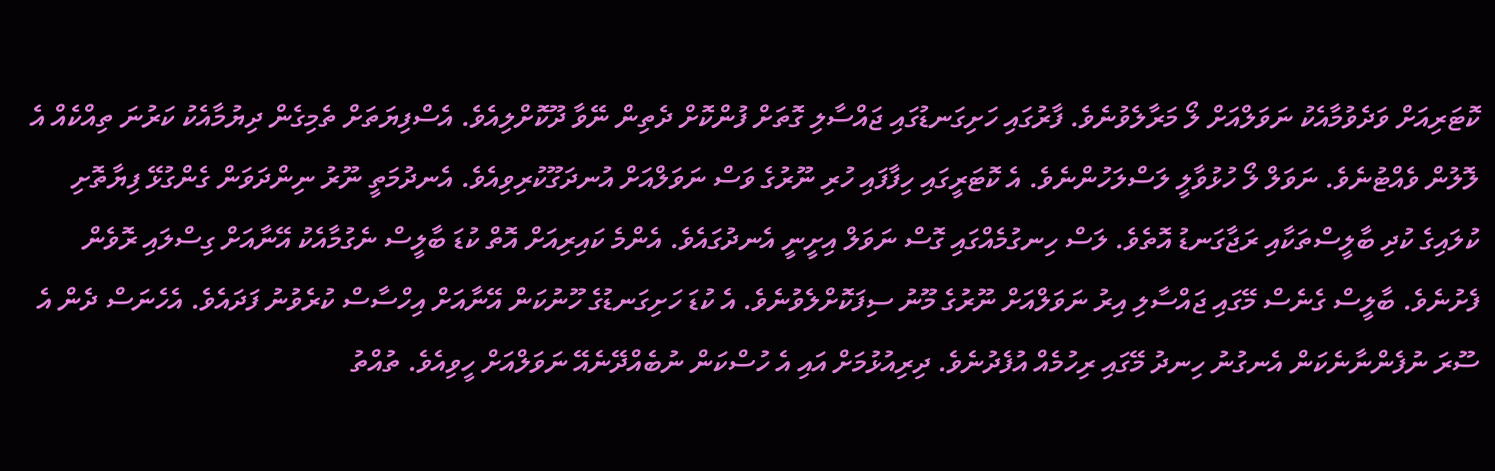ކޮޓަރިއަށް ވަދެވުމާއެކު ނަވަލްއަށް ލޯ މަރާލެވުނެވެ. ފާރުގައި ހަށިގަނޑުގައި ޖައްސާލި ގޮތަށް ފުންކޮށް ދެތިން ނޭވާ ދޫކޮށްލިއެވެ. އެސްފިޔަތަށް ތެމިގެން ދިޔުމާއެކު ކަރުނަ ތިއްކެއް އެ ލޮލުން ވެއްޓުނެވެ. ނަވަލް ލޯ ހުޅުވާލީ ލަސްލަހުންނެވެ. އެ ކޮޓަރީގައި ހިފާފައި ހުރި ނޫރުގެ ވަސް ނަވަލްއަށް އުނދަގޫކުރިވިއެވެ. އެނދުމަތީ ނޫރު ނިންދަވަން ގެންގުޅޭ ފިޔާތޮށި ކުލައިގެ ކުދި ބާލީސްތަކާއި ރަޖާގަނޑު އޮތެވެ. ލަސް ހިނގުމެއްގައި ގޮސް ނަވަލް އިށީނީ އެނދުގައެވެ. އެންމެ ކައިރިއަށް އޮތް ކުޑަ ބާލީސް ނެގުމާއެކު އޭނާއަށް ގިސްލައި ރޮވެން ފެށުނެވެ. ބާލީސް ގެނެސް މޭގައި ޖައްސާލި އިރު ނަވަލްއަށް ނޫރުގެ މޫނު ސިފަކޮށްލެވުނެވެ. އެ ކުޑަ ހަށިގަނޑުގެ ހޫނުކަން އޭނާއަށް އިހްސާސް ކުރެވުނު ފަދައެވެ. އެހެނަސް ދެން އެ ސޫރަ ނުފެންނާނެކަން އެނގުނު ހިނދު މޭގައި ރިހުމެއް އުފެދުނެވެ. ދިރިއުޅުމަށް އައި އެ ހުސްކަން ނުބެއްދޭނެއޭ ނަވަލްއަށް ހީވިއެވެ. ތުއްތު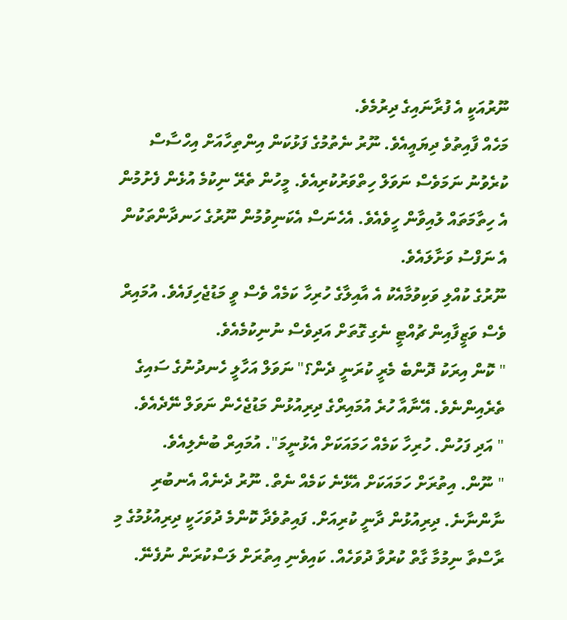ނޫރުއަކީ އެ ފުރާނައިގެ ދިރުމެވެ.
މަހެއް ފާއިތުވެ ދިޔައީއެވެ. ނޫރު ނެތުމުގެ ފަޅުކަން އިންތިހާއަށް އިހްސާސް ކުރެވުނު ނަމަވެސް ނަވަލް ހިތްވަރުކުރިއެވެ. މީހުން ތެރޭ ނިކުމެ އުޅެން ފެށުމުން އެ ހިތާމަތައް ލުއިވާން ހީވެއެވެ. އެހެނަސް އެކަނިވުމުން ނޫރުގެ ހަނދާންތަކުން އެ ނަފްސު ވަށާލައެވެ.
ނޫރުގެ ކުއްލި ވަކިވުމާއެކު އެ އާއިލާގެ ހުރިހާ ކަމެއް ވެސް ވީ މަޑުޖެހިފައެވެ. އުމައިރް ވެސް ވަޒީފާއިން ޗުއްޓީ ނެގި ގޮތަށް އަދިވެސް ނުނިކުމެއެވެ.
" ކޮން އިރަކު ދޮންބެ މެރީ ކުރަނީ ދެން؟" ނަވަލް އަހާލީ ހެނދުނުގެ ސައިގެ ތެރެއިންނެވެ. އޭނާއާ ހުރެ އުމައިރްގެ ދިރިއުޅުން މަޑުޖެހެން ނަވަލް ނޭދެއެވެ.
" އަދި ފަހުން. ހުރިހާ ކަމެއް ހަމައަކަށް އެޅުނީމަ". އުމައިރް ބުނެލިއެވެ.
" ނޫން. އިތުރަށް ހަމައަކަށް އެޅޭނެ ކަމެއް ނެތް. ނޫރު ދެނެއް އެނބުރި ނާންނާނެ. ދިރިއުޅުން ދާނީ ކުރިއަށް. ފައިތުވެދާ ކޮންމެ ދުވަހަކީ ދިރިއުޅުމުގެ މި ރާސްތާ ނިމުމާ ގާތް ކުރުވާ ދުވަހެއް. ކައިވެނި އިތުރަށް ލަސްކުރަން ނުފެނޭ.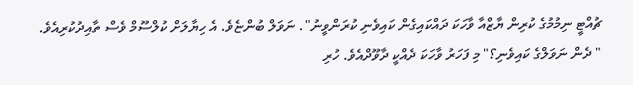ޗުއްޓީ ނިމުމުގެ ކުރިން ޔާޒްއާ ވާހަކަ ދައްކައިގެން ކައިވެނި ކުރަންވީނު". ނަވަލް ބުންޏެވެ. އެ ހިޔާލަށް ކުލްސޫމް ވެސް ތާއިދުކުރިއެވެ.
" ދެން ނަވަލްގެ ކައިވެނި؟" މި ފަހަރު ވާހަކަ ދެއްކީ ދާވޫދްއެވެ. ހުރި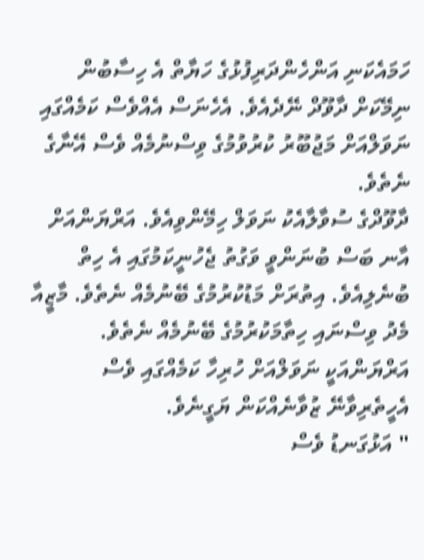ހަމައެކަނި އަންހެންދަރިފުޅުގެ ހަޔާތް އެ ހިސާބުން ނިމޭކަށް ދާވޫދް ނޭދެއެވެ. އެހެނަސް އެއްވެސް ކަމެއްގައި ނަވަލްއަށް މަޖުބޫރު ކުރުވުމުގެ ވިސްނުމެއް ވެސް އޭނާގެ ނެތެވެ.
ދާވޫދްގެ ސުވާލާއެކު ނަވަލް ހިމޭންވިއެވެ. އަރްޔަންއަށް އާނ ބަސް ބުނަންވީ ވަގުތު ޖެހުނީކަމުގައި އެ ހިތް ބުނެލިއެވެ. އިތުރަށް މަޑުކުރުމުގެ ބޭނުމެއް ނެތެވެ. މާޒީއާ މެދު ވިސްނައި ހިތާމަކުރުމުގެ ބޭނުމެއް ނެތެވެ. އަރްޔަންއަކީ ނަވަލްއަށް ހުރިހާ ކަމެއްގައި ވެސް އެހީތެރިވާނޭ ޒުވާނެއްކަން ޔަގީނެވެ.
" އަޅުގަނޑު ވެސް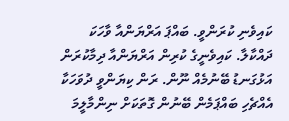ކައިވެނި ކުރަންވީ. ބައްޕަ އަރްޔަންއާ ވާހަކަ ދައްކާލާ. ކައިވެނީގެ ކުރިން އަރްޔަންއާ ދިމާކުރަން އަޅުގަނޑު ބޭނުމެއް ނޫން. ރަން ކިޔަންވީ ދުވަހަކާ އެއްޗެހި ބައްޕަމެން ބޭނުން ގޮތަކަށް ނިންމާލީމަ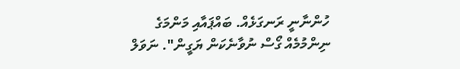ހުންނާނީ ރަނގަޅެއް. ބައްޕައާއި މަންމަގެ ނިންމުމެއް ގޯސް ނުވާނެކަން ޔަގީން". ނަވަލް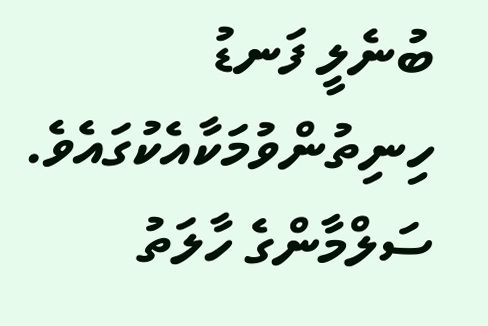ބުނެލީ ފަނޑު ހިނިތުންވުމަކާއެކުގައެވެ.
ސަލްމާންގެ ހާލަތު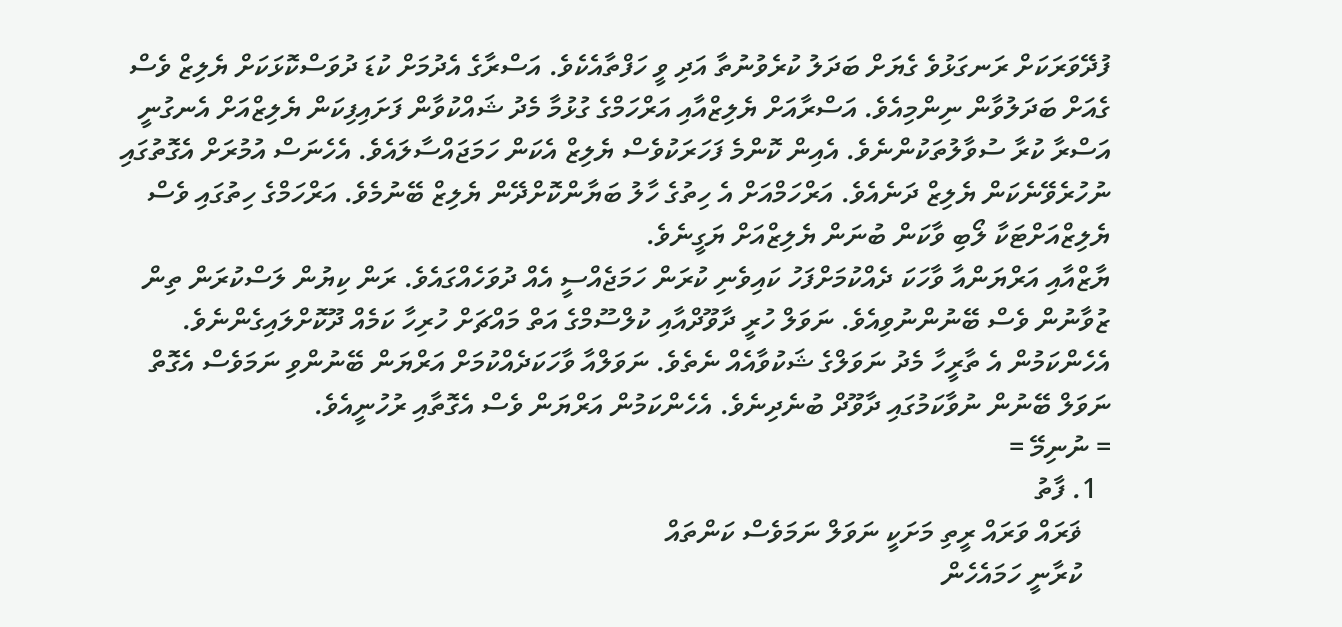ފުދޭވަރަކަށް ރަނގަޅުވެ ގެޔަށް ބަދަލު ކުރެވުނުތާ އަދި ވީ ހަފްތާއެކެވެ. އަސްރާގެ އެދުމަށް ކުޑަ ދުވަސްކޮޅަކަށް ޔެލިޒް ވެސް ގެއަށް ބަދަލުވާން ނިންމިއެވެ. އަސްރާއަށް ޔެލިޒްއާއި އަރްހަމްގެ ގުޅުމާ މެދު ޝައްކުވާން ފަށައިފިކަން ޔެލިޒްއަށް އެނގުނީ އަސްރާ ކުރާ ސުވާލުތަކުންނެވެ. އެއިން ކޮންމެ ފަހަރަކުވެސް ޔެލިޒް އެކަން ހަމަޖައްސާލައެވެ. އެހެނަސް އުމުރަށް އެގޮތުގައި ނުހުރެވޭނެކަން ޔެލިޒް ދަނެއެވެ. އަރްހަމްއަށް އެ ހިތުގެ ހާލު ބަޔާންކޮށްދޭން ޔެލިޒް ބޭނުމެވެ. އަރްހަމްގެ ހިތުގައި ވެސް ޔެލިޒްއަށްޓަކާ ލޯބި ވާކަން ބުނަން ޔެލިޒްއަށް ޔަގީނެވެ.
ޔާޒްއާއި އަރްޔަންއާ ވާހަކަ ދެއްކުމަށްފަހު ކައިވެނި ކުރަން ހަމަޖެއްސީ އެއް ދުވަހެއްގައެވެ. ރަން ކިޔުން ލަސްކުރަން ތިން ޒުވާނުން ވެސް ބޭނުންނުވިއެވެ. ނަވަލް ހުރީ ދާވޫދްއާއި ކުލްސޫމްގެ އަތް މައްޗަށް ހުރިހާ ކަމެއް ދޫކޮށްލައިގެންނެވެ. އެހެންކަމުން އެ ތާރީހާ މެދު ނަވަލްގެ ޝަކުވާއެއް ނެތެވެ. ނަވަލްއާ ވާހަކަދެއްކުމަށް އަރްޔަން ބޭނުންވި ނަމަވެސް އެގޮތް ނަވަލް ބޭނުން ނުވާކަމުގައި ދާވޫދް ބުނެދިނެވެ. އެހެންކަމުން އަރްޔަން ވެސް އެގޮތާއި ރުހުނީއެވެ.
= ނުނިމޭ =
  1. ފާތު
    ޥަރައް ވަރައް ރީތި މަށަކީ ނަވަލް ނަމަވެސް ކަންތައް
    ކުރާނީ ހަމައެހެން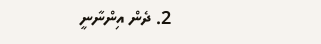2. ދެން އިންނާނީ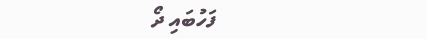ފަހުބައި ދޯ